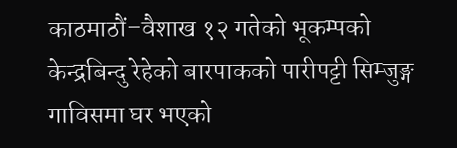काठमाठौं–वैशाख १२ गतेको भूकम्पको केन्द्रबिन्दु रेहेको बारपाकको पारीपट्टी सिम्जुङ्ग गाविसमा घर भएको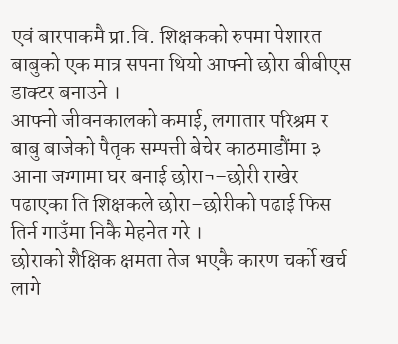एवं बारपाकमै प्रा.वि. शिक्षकको रुपमा पेशारत बाबुको एक मात्र सपना थियो आफ्नो छोरा बीबीएस डाक्टर बनाउने ।
आफ्नो जीवनकालको कमाई, लगातार परिश्रम र बाबु बाजेको पैतृक सम्पत्ती बेचेर काठमाडौंमा ३ आना जग्गामा घर बनाई छोरा¬–छोरी राखेर पढाएका ति शिक्षकले छोरा–छोरीको पढाई फिस तिर्न गाउँमा निकै मेहनेत गरे ।
छोराको शैक्षिक क्षमता तेज भएकै कारण चर्को खर्च लागे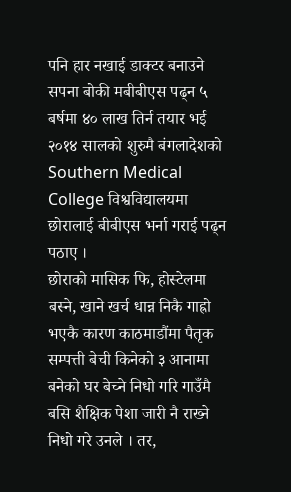पनि हार नखाई डाक्टर बनाउने सपना बोकी मबीबीएस पढ्न ५ बर्षमा ४० लाख तिर्न तयार भई २०१४ सालको शुरुमै बंगलादेशको Southern Medical College विश्वविद्यालयमा छोरालाई बीबीएस भर्ना गराई पढ्न पठाए ।
छोराको मासिक फि, होस्टेलमा बस्ने, खाने खर्च धान्न निकै गाह्रो भएकै कारण काठमाडौंमा पैतृक सम्पत्ती बेची किनेको ३ आनामा बनेको घर बेच्ने निधो गरि गाउँमै बसि शैक्षिक पेशा जारी नै राख्ने निधो गरे उनले । तर,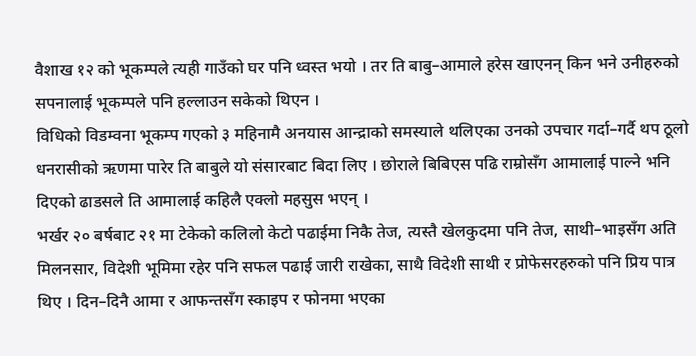वैशाख १२ को भूकम्पले त्यही गाउँको घर पनि ध्वस्त भयो । तर ति बाबु–आमाले हरेस खाएनन् किन भने उनीहरुको सपनालाई भूकम्पले पनि हल्लाउन सकेको थिएन ।
विधिको विडम्वना भूकम्प गएको ३ महिनामै अनयास आन्द्राको समस्याले थलिएका उनको उपचार गर्दा–गर्दै थप ठूलो धनरासीको ऋणमा पारेर ति बाबुले यो संसारबाट बिदा लिए । छोराले बिबिएस पढि राम्रोसँग आमालाई पाल्ने भनि दिएको ढाडसले ति आमालाई कहिलै एक्लो महसुस भएन् ।
भर्खर २० बर्षबाट २१ मा टेकेको कलिलो केटो पढाईमा निकै तेज, त्यस्तै खेलकुदमा पनि तेज, साथी–भाइसँग अति मिलनसार, विदेशी भूमिमा रहेर पनि सफल पढाई जारी राखेका, साथै विदेशी साथी र प्रोफेसरहरुको पनि प्रिय पात्र थिए । दिन–दिनै आमा र आफन्तसँग स्काइप र फोनमा भएका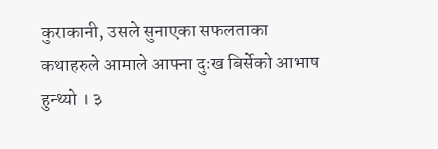कुराकानी, उसले सुनाएका सफलताका कथाहरुले आमाले आफ्ना दुःख बिर्सेको आभाष हुन्थ्यो । ३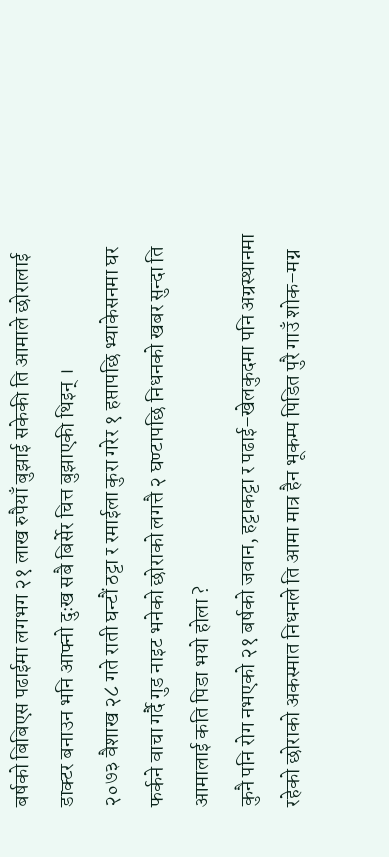बर्षको बिबिएस पढाईमा लगभग २१ लाख रुपैयाँ बुझाई सकेकी ति आमाले छोरालाई डाक्टर बनाउन भनि आफ्नो दुःख सबै बिर्सेर चित्त बुझाएकी थिइन् ।
२०७३ वैशाख २८ गते राती घन्टौं ठट्टा र रमाईला कुरा गरेर १ हप्तापछि भ्याकेसनमा घर फर्कने वाचा गर्दै गुड नाइट भनेको छोराको लगत्तै २ घण्टापछि निधनको खबर सुन्दा ति आमालाई कति पिडा भयो होला ?
कुनै पनि रोग नभएको २१ बर्षको जवान, हट्टाकट्टा र पढाई–खेलकुदमा पनि अग्रस्थानमा रहेको छोराको अकस्मात निधनले ति आमा मात्र हैन भूकम्प पिडित पुरै गाउँ शोक–मग्न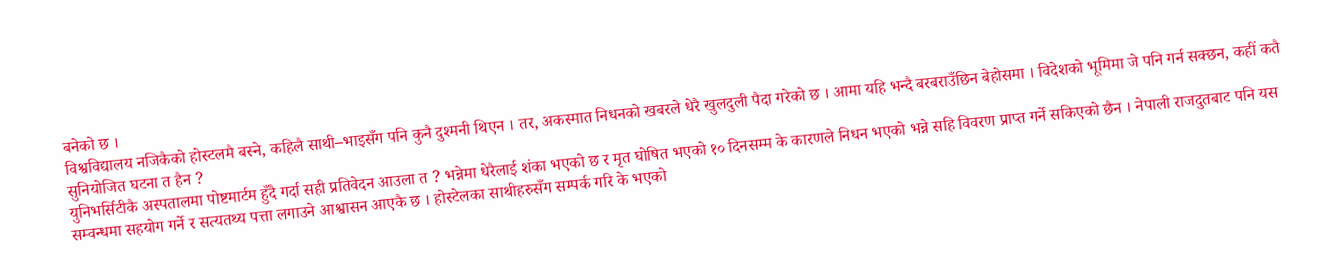बनेको छ ।
विश्वविद्यालय नजिकैको होस्टलमै बस्ने, कहिलै साथी–भाइसँग पनि कुनै दुश्मनी थिएन । तर, अकस्मात निधनको खबरले धेरै खुलदुली पैदा गरेको छ । आमा यहि भन्दै बरबराउँछिन बेहोसमा । विदेशको भूमिमा जे पनि गर्न सक्छन, कहीं कतै सुनियोजित घटना त हैन ?
युनिभर्सिटीकै अस्पतालमा पोष्टमार्टम हुँदै गर्दा सही प्रतिवेदन आउला त ? भन्नेमा धेरैलाई शंका भएको छ र मृत घोषित भएको १० दिनसम्म के कारणले निधन भएको भन्ने सहि विवरण प्राप्त गर्ने सकिएको छैन । नेपाली राजदुतबाट पनि यस सम्वन्धमा सहयोग गर्ने र सत्यतथ्य पत्ता लगाउने आश्वासन आएकै छ । होस्टेलका साथीहरुसँग सम्पर्क गरि के भएको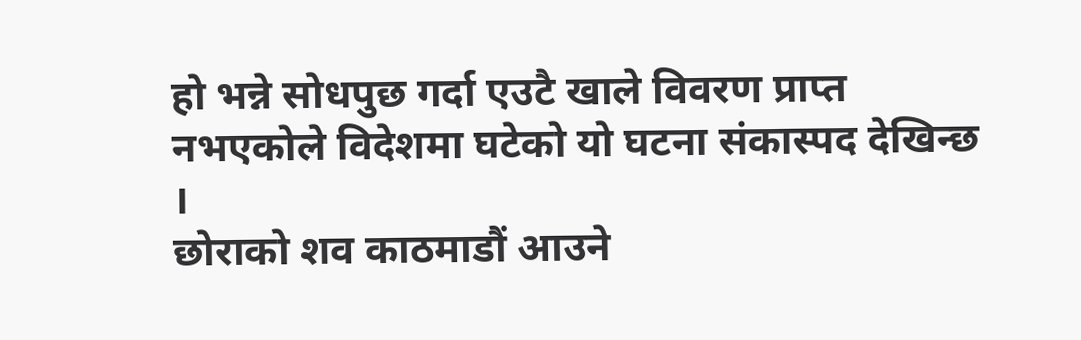हो भन्ने सोधपुछ गर्दा एउटै खाले विवरण प्राप्त नभएकोले विदेशमा घटेको यो घटना संकास्पद देखिन्छ ।
छोराको शव काठमाडौं आउने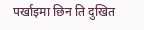पर्खाइमा छिन ति दुखित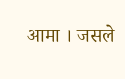आमा । जसले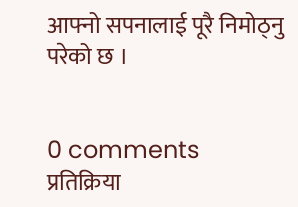आफ्नो सपनालाई पूरै निमोठ्नु परेको छ ।


0 comments
प्रतिक्रिया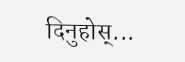दिनुहोस्...